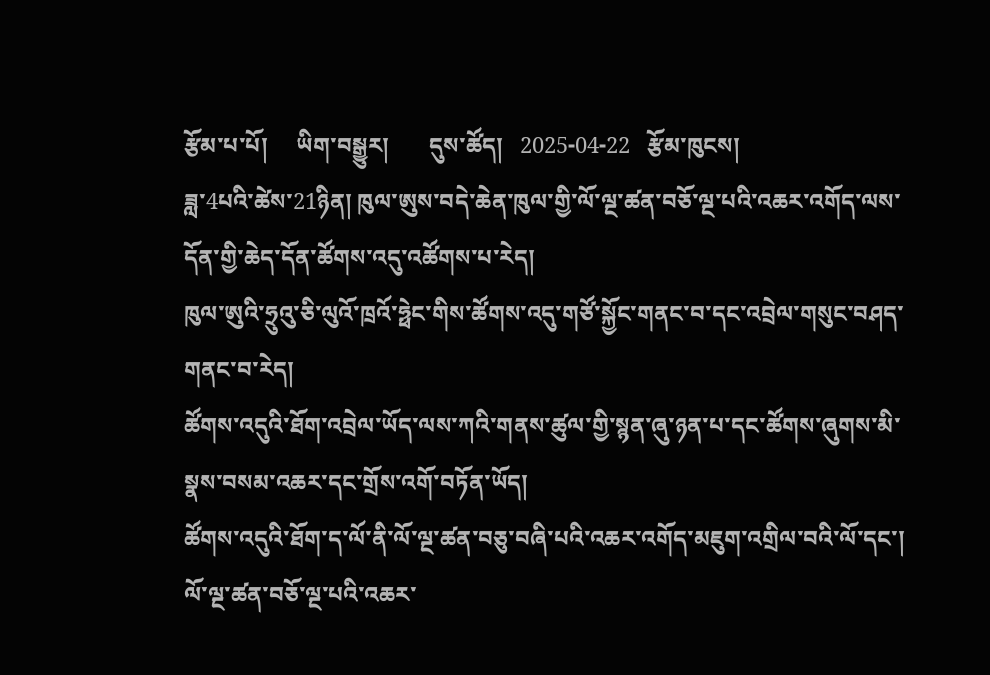རྩོམ་པ་པོ།     ཡིག་བསྒྱུར།       དུས་ཚོད།   2025-04-22   རྩོམ་ཁུངས།
ཟླ་4པའི་ཚེས་21ཉིན། ཁུལ་ཨུས་བདེ་ཆེན་ཁུལ་གྱི་ལོ་ལྔ་ཚན་བཅོ་ལྔ་པའི་འཆར་འགོད་ལས་དོན་གྱི་ཆེད་དོན་ཚོགས་འདུ་འཚོགས་པ་རེད།
ཁུལ་ཨུའི་ཧྲུའུ་ཅི་ལུའོ་ཁྲའོ་ཧྥེང་གིས་ཚོགས་འདུ་གཙོ་སྐྱོང་གནང་བ་དང་འབྲེལ་གསུང་བཤད་གནང་བ་རེད།
ཚོགས་འདུའི་ཐོག་འབྲེལ་ཡོད་ལས་ཀའི་གནས་ཚུལ་གྱི་སྙན་ཞུ་ཉན་པ་དང་ཚོགས་ཞུགས་མི་སྣས་བསམ་འཆར་དང་གྲོས་འགོ་བཏོན་ཡོད།
ཚོགས་འདུའི་ཐོག་ད་ལོ་ནི་ལོ་ལྔ་ཚན་བཅུ་བཞི་པའི་འཆར་འགོད་མཇུག་འགྲིལ་བའི་ལོ་དང་། ལོ་ལྔ་ཚན་བཅོ་ལྔ་པའི་འཆར་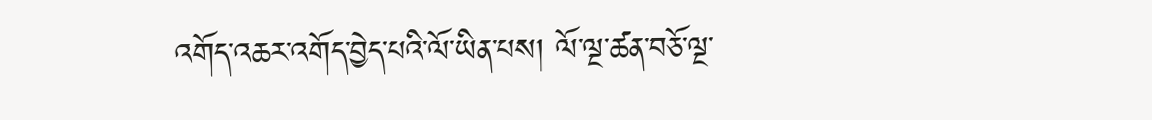འགོད་འཆར་འགོད་བྱེད་པའི་ལོ་ཡིན་པས། ལོ་ལྔ་ཚན་བཅོ་ལྔ་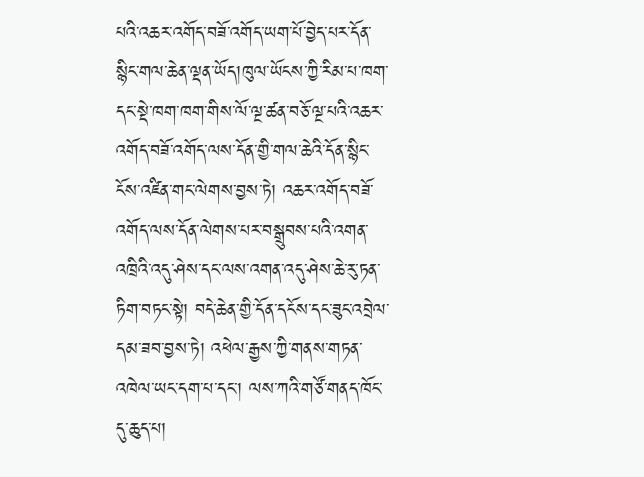པའི་འཆར་འགོད་བཟོ་འགོད་ཡག་པོ་བྱེད་པར་དོན་སྙིང་གལ་ཆེན་ལྡན་ཡོད།ཁུལ་ཡོངས་ཀྱི་རིམ་པ་ཁག་དང་སྡེ་ཁག་ཁག་གིས་ལོ་ལྔ་ཚན་བཅོ་ལྔ་པའི་འཆར་འགོད་བཟོ་འགོད་ལས་དོན་གྱི་གལ་ཆེའི་དོན་སྙིང་ངོས་འཛིན་གང་ལེགས་བྱས་ཏེ། འཆར་འགོད་བཟོ་འགོད་ལས་དོན་ལེགས་པར་བསྒྲུབས་པའི་འགན་འཁྲིའི་འདུ་ཤེས་དང་ལས་འགན་འདུ་ཤེས་ཆེ་རུ་ཏན་ཏིག་བཏང་སྟེ། བདེ་ཆེན་གྱི་དོན་དངོས་དང་ཟུང་འབྲེལ་དམ་ཟབ་བྱས་ཏེ། འཕེལ་རྒྱས་ཀྱི་གནས་གཏན་འཁེལ་ཡང་དག་པ་དང་། ལས་ཀའི་གཙོ་གནད་ཁོང་དུ་ཆུད་པ།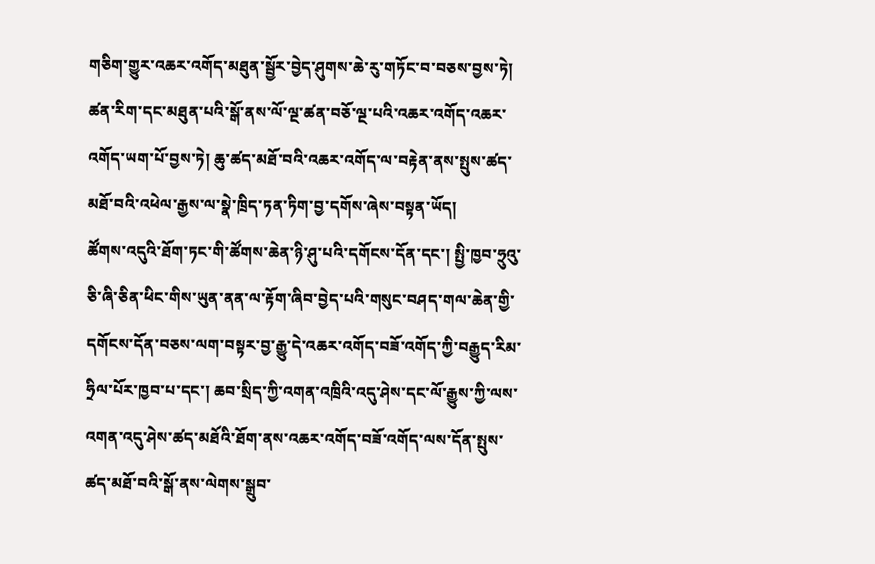གཅིག་གྱུར་འཆར་འགོད་མཐུན་སྦྱོར་བྱེད་ཤུགས་ཆེ་རུ་གཏོང་བ་བཅས་བྱས་ཏེ། ཚན་རིག་དང་མཐུན་པའི་སྒོ་ནས་ལོ་ལྔ་ཚན་བཅོ་ལྔ་པའི་འཆར་འགོད་འཆར་འགོད་ཡག་པོ་བྱས་ཏེ། ཆུ་ཚད་མཐོ་བའི་འཆར་འགོད་ལ་བརྟེན་ནས་སྤུས་ཚད་མཐོ་བའི་འཕེལ་རྒྱས་ལ་སྣེ་ཁྲིད་ཏན་ཏིག་བྱ་དགོས་ཞེས་བསྟན་ཡོད།
ཚོགས་འདུའི་ཐོག་ཏང་གི་ཚོགས་ཆེན་ཉི་ཤུ་པའི་དགོངས་དོན་དང་། སྤྱི་ཁྱབ་ཧྲུའུ་ཅི་ཞི་ཅིན་ཕིང་གིས་ཡུན་ནན་ལ་རྟོག་ཞིབ་བྱེད་པའི་གསུང་བཤད་གལ་ཆེན་གྱི་དགོངས་དོན་བཅས་ལག་བསྟར་བྱ་རྒྱུ་དེ་འཆར་འགོད་བཟོ་འགོད་ཀྱི་བརྒྱུད་རིམ་ཧྲིལ་པོར་ཁྱབ་པ་དང་། ཆབ་སྲིད་ཀྱི་འགན་འཁྲིའི་འདུ་ཤེས་དང་ལོ་རྒྱུས་ཀྱི་ལས་འགན་འདུ་ཤེས་ཚད་མཐོའི་ཐོག་ནས་འཆར་འགོད་བཟོ་འགོད་ལས་དོན་སྤུས་ཚད་མཐོ་བའི་སྒོ་ནས་ལེགས་སྒྲུབ་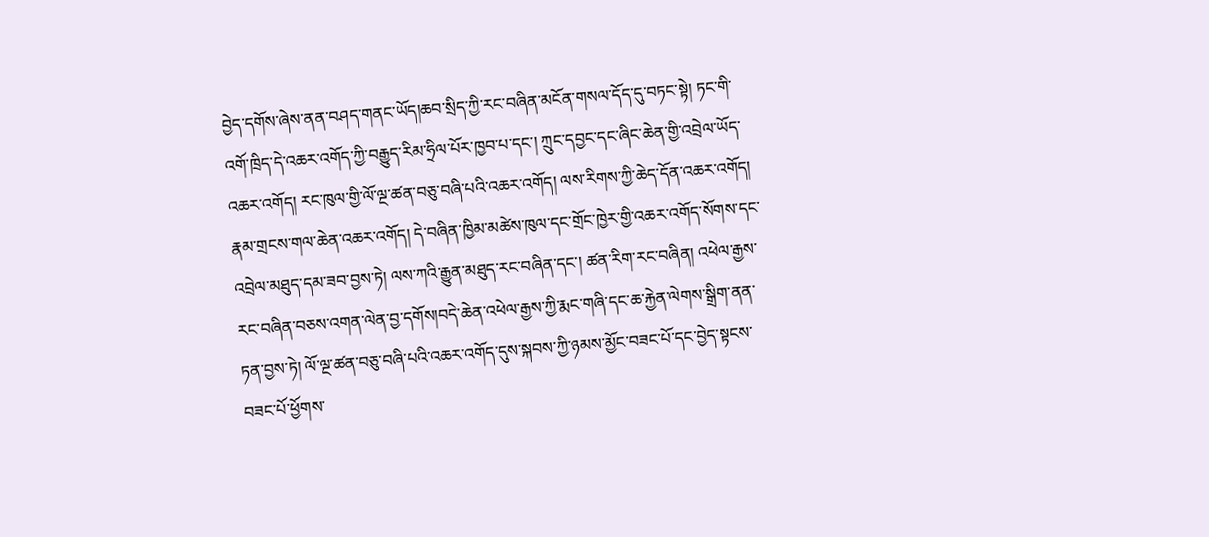བྱེད་དགོས་ཞེས་ནན་བཤད་གནང་ཡོད།ཆབ་སྲིད་ཀྱི་རང་བཞིན་མངོན་གསལ་དོད་དུ་བཏང་སྟེ། ཏང་གི་འགོ་ཁྲིད་དེ་འཆར་འགོད་ཀྱི་བརྒྱུད་རིམ་ཧྲིལ་པོར་ཁྱབ་པ་དང་། ཀྲུང་དབྱང་དང་ཞིང་ཆེན་གྱི་འབྲེལ་ཡོད་འཆར་འགོད། རང་ཁུལ་གྱི་ལོ་ལྔ་ཚན་བཅུ་བཞི་པའི་འཆར་འགོད། ལས་རིགས་ཀྱི་ཆེད་དོན་འཆར་འགོད། རྣམ་གྲངས་གལ་ཆེན་འཆར་འགོད། དེ་བཞིན་ཁྱིམ་མཚེས་ཁུལ་དང་གྲོང་ཁྱེར་གྱི་འཆར་འགོད་སོགས་དང་འབྲེལ་མཐུད་དམ་ཟབ་བྱས་ཏེ། ལས་ཀའི་རྒྱུན་མཐུད་རང་བཞིན་དང་། ཚན་རིག་རང་བཞིན། འཕེལ་རྒྱས་རང་བཞིན་བཅས་འགན་ལེན་བྱ་དགོས།བདེ་ཆེན་འཕེལ་རྒྱས་ཀྱི་རྨང་གཞི་དང་ཆ་རྐྱེན་ལེགས་སྒྲིག་ནན་ཏན་བྱས་ཏེ། ལོ་ལྔ་ཚན་བཅུ་བཞི་པའི་འཆར་འགོད་དུས་སྐབས་ཀྱི་ཉམས་མྱོང་བཟང་པོ་དང་བྱེད་སྟངས་བཟང་པོ་ཕྱོགས་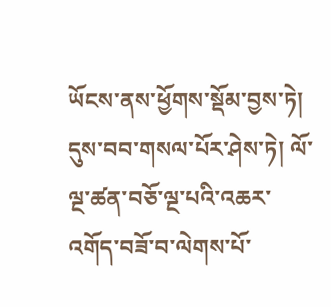ཡོངས་ནས་ཕྱོགས་སྡོམ་བྱས་ཏེ། དུས་བབ་གསལ་པོར་ཤེས་ཏེ། ལོ་ལྔ་ཚན་བཅོ་ལྔ་པའི་འཆར་འགོད་བཟོ་བ་ལེགས་པོ་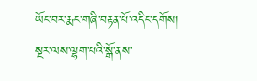ཡོང་བར་རྨང་གཞི་བརྟན་པོ་འདིང་དགོས། སྔར་ལས་ལྷག་པའི་སྒོ་ནས་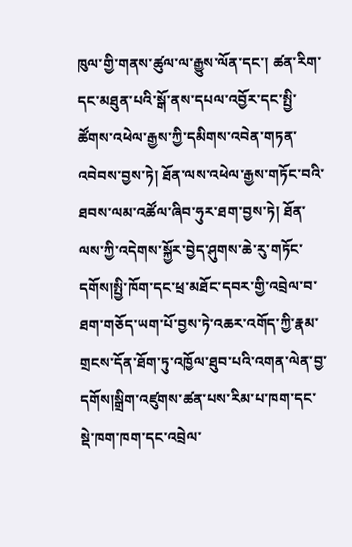ཁུལ་གྱི་གནས་ཚུལ་ལ་རྒྱུས་ལོན་དང་། ཚན་རིག་དང་མཐུན་པའི་སྒོ་ནས་དཔལ་འབྱོར་དང་སྤྱི་ཚོགས་འཕེལ་རྒྱས་ཀྱི་དམིགས་འབེན་གཏན་འབེབས་བྱས་ཏེ། ཐོན་ལས་འཕེལ་རྒྱས་གཏོང་བའི་ཐབས་ལམ་འཚོལ་ཞིབ་ཧུར་ཐག་བྱས་ཏེ། ཐོན་ལས་ཀྱི་འདེགས་སྐྱོར་བྱེད་ཤུགས་ཆེ་རུ་གཏོང་དགོས།སྤྱི་ཁོག་དང་ཕྲ་མཐོང་དབར་གྱི་འབྲེལ་བ་ཐག་གཅོད་ཡག་པོ་བྱས་ཏེ་འཆར་འགོད་ཀྱི་རྣམ་གྲངས་དོན་ཐོག་ཏུ་འཁྱོལ་ཐུབ་པའི་འགན་ལེན་བྱ་དགོས།སྒྲིག་འཛུགས་ཚན་པས་རིམ་པ་ཁག་དང་སྡེ་ཁག་ཁག་དང་འབྲེལ་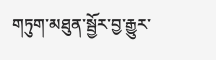གཏུག་མཐུན་སྦྱོར་བྱ་རྒྱུར་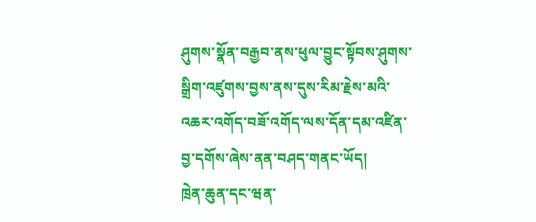ཤུགས་སྣོན་བརྒྱབ་ནས་ཕུལ་བྱུང་སྟོབས་ཤུགས་སྒྲིག་འཛུགས་བྱས་ནས་དུས་རིམ་རྗེས་མའི་འཆར་འགོད་བཟོ་འགོད་ལས་དོན་དམ་འཛིན་བྱ་དགོས་ཞེས་ནན་བཤད་གནང་ཡོད།
ཁྲེན་ཆུན་དང་ཝན་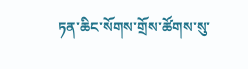ཏན་ཆིང་སོགས་གྲོས་ཚོགས་སུ་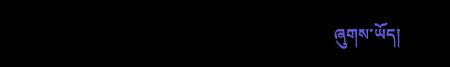ཞུགས་ཡོད།